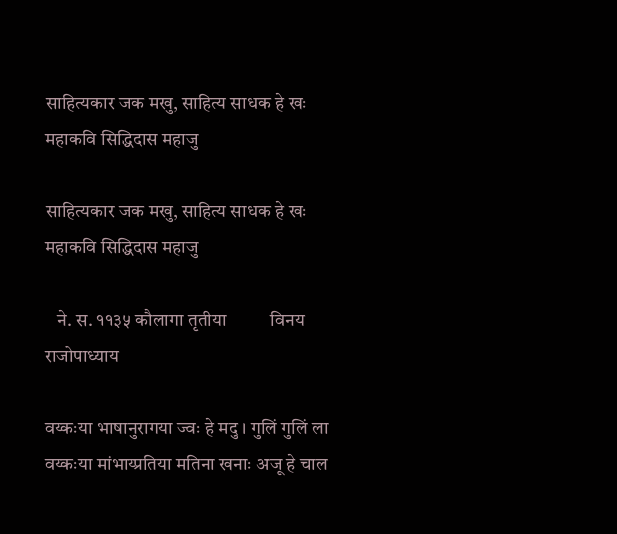साहित्यकार जक मखु, साहित्य साधक हे खः महाकवि सिद्धिदास महाजु

साहित्यकार जक मखु, साहित्य साधक हे खः महाकवि सिद्धिदास महाजु

   ने. स. ११३५ कौलागा तृतीया          विनय राजोपाध्याय

वय्कःया भाषानुरागया ज्वः हे मदु । गुलिं गुलिं ला वय्कःया मांभाय्प्रतिया मतिना खनाः अजू हे चाल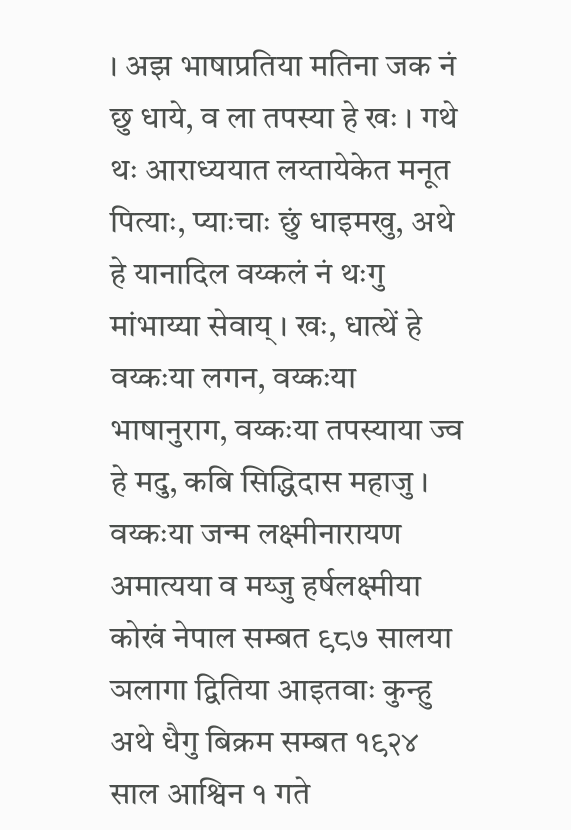। अझ भाषाप्रतिया मतिना जक नं छु धाये, व ला तपस्या हे खः । गथे थः आराध्ययात लय्तायेकेत मनूत पित्याः, प्याःचाः छुं धाइमखु, अथे हे यानादिल वय्कलं नं थःगु मांभाय्या सेवाय् । खः, धात्थें हे वय्कःया लगन, वय्कःया भाषानुराग, वय्कःया तपस्याया ज्व हे मदु, कबि सिद्धिदास महाजु ।
वय्कःया जन्म लक्ष्मीनारायण अमात्यया व मय्जु हर्षलक्ष्मीया कोखं नेपाल सम्बत ९८७ सालया ञलागा द्वितिया आइतवाः कुन्हु अथे धैगु बिक्रम सम्बत १९२४ साल आश्विन १ गते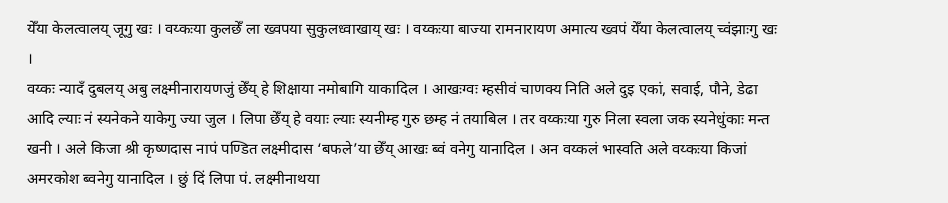येँया केलत्वालय् जूगु खः । वय्कःया कुलछेँ ला ख्वपया सुकुलध्वाखाय् खः । वय्कःया बाज्या रामनारायण अमात्य ख्वपं येँया केलत्वालय् च्वंझाःगु खः ।
वय्कः न्यादँ दुबलय् अबु लक्ष्मीनारायणजुं छेँय् हे शिक्षाया नमोबागि याकादिल । आखःग्वः म्हसीवं चाणक्य निति अले दुइ एकां, सवाई, पौने, डेढा आदि ल्याः नं स्यनेकने याकेगु ज्या जुल । लिपा छेँय् हे वयाः ल्याः स्यनीम्ह गुरु छम्ह नं तयाबिल । तर वय्कःया गुरु निला स्वला जक स्यनेधुंकाः मन्त खनी । अले किजा श्री कृष्णदास नापं पण्डित लक्ष्मीदास ‘बफले’या छेँय् आखः ब्वं वनेगु यानादिल । अन वय्कलं भास्वति अले वय्कःया किजां अमरकोश ब्वनेगु यानादिल । छुं दिं लिपा पं. लक्ष्मीनाथया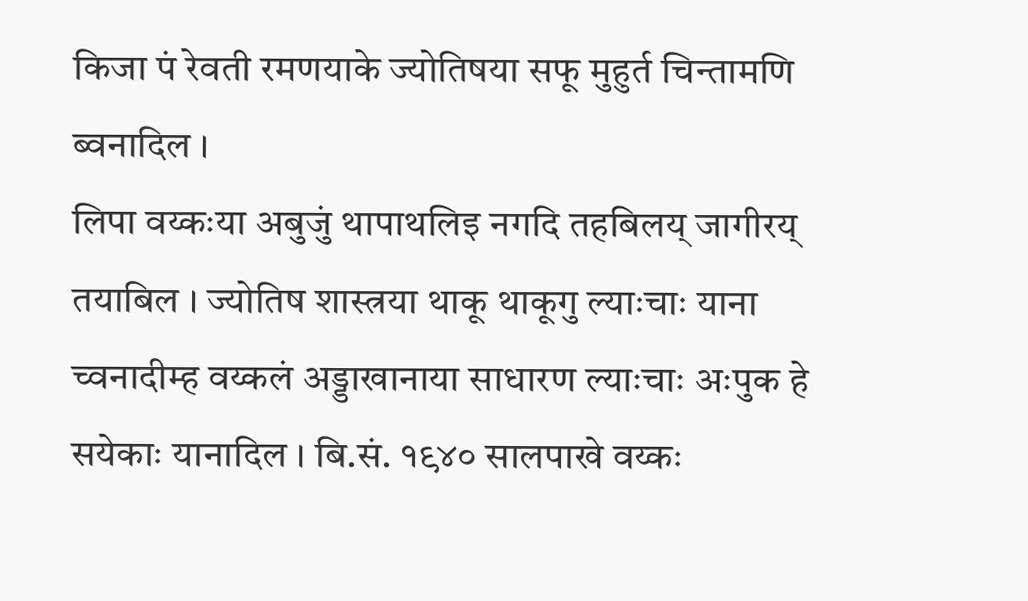किजा पं रेवती रमणयाके ज्योतिषया सफू मुहुर्त चिन्तामणि ब्वनादिल ।
लिपा वय्कःया अबुजुं थापाथलिइ नगदि तहबिलय् जागीरय् तयाबिल । ज्योतिष शास्त्रया थाकू थाकूगु ल्याःचाः याना च्वनादीम्ह वय्कलं अड्डाखानाया साधारण ल्याःचाः अःपुक हे सयेकाः यानादिल । बि.सं. १९४० सालपाखे वय्कः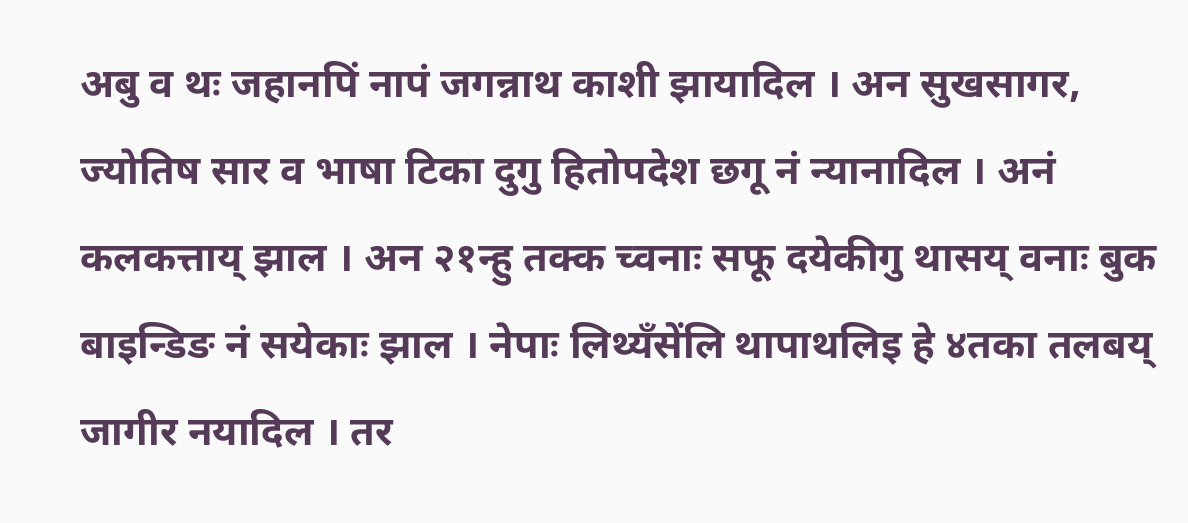अबु व थः जहानपिं नापं जगन्नाथ काशी झायादिल । अन सुखसागर, ज्योतिष सार व भाषा टिका दुगु हितोपदेश छगू नं न्यानादिल । अनं कलकत्ताय् झाल । अन २१न्हु तक्क च्वनाः सफू दयेकीगु थासय् वनाः बुक बाइन्डिङ नं सयेकाः झाल । नेपाः लिथ्यँसेंलि थापाथलिइ हे ४तका तलबय् जागीर नयादिल । तर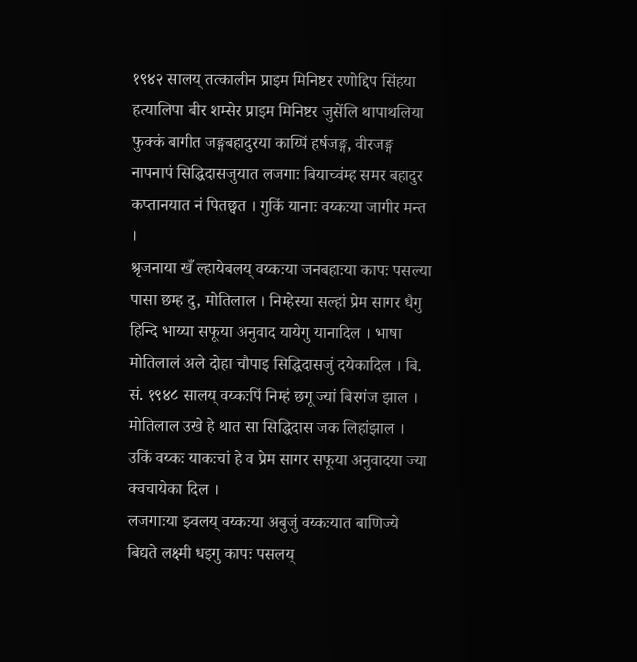१९४२ सालय् तत्कालीन प्राइम मिनिष्टर रणोद्दिप सिंहया हत्यालिपा बीर शम्सेर प्राइम मिनिष्टर जुसेंलि थापाथलिया फुक्कं बागीत जङ्गबहादुरया काय्पिं हर्षजङ्ग, वीरजङ्ग नापनापं सिद्धिदासजुयात लजगाः बियाच्वंम्ह समर बहादुर कप्तानयात नं पितछ्वत । गुकिं यानाः वय्कःया जागीर मन्त ।
श्रृजनाया खँ ल्हायेबलय् वय्कःया जनबहाःया कापः पसल्या पासा छम्ह दु, मोतिलाल । निम्हेस्या सल्हां प्रेम सागर धैगु हिन्दि भाय्या सफूया अनुवाद यायेगु यानादिल । भाषा मोतिलालं अले दोहा चौपाइ सिद्धिदासजुं दयेकादिल । बि. सं. १९४८ सालय् वय्कःपिं निम्हं छगू ज्यां बिरगंज झाल । मोतिलाल उखे हे थात सा सिद्धिदास जक लिहांझाल । उकिं वय्कः याकःचां हे व प्रेम सागर सफूया अनुवादया ज्या क्वचायेका दिल ।
लजगाःया झ्वलय् वय्कःया अबुजुं वय्कःयात बाणिज्ये बिद्यते लक्ष्मी धइगु कापः पसलय्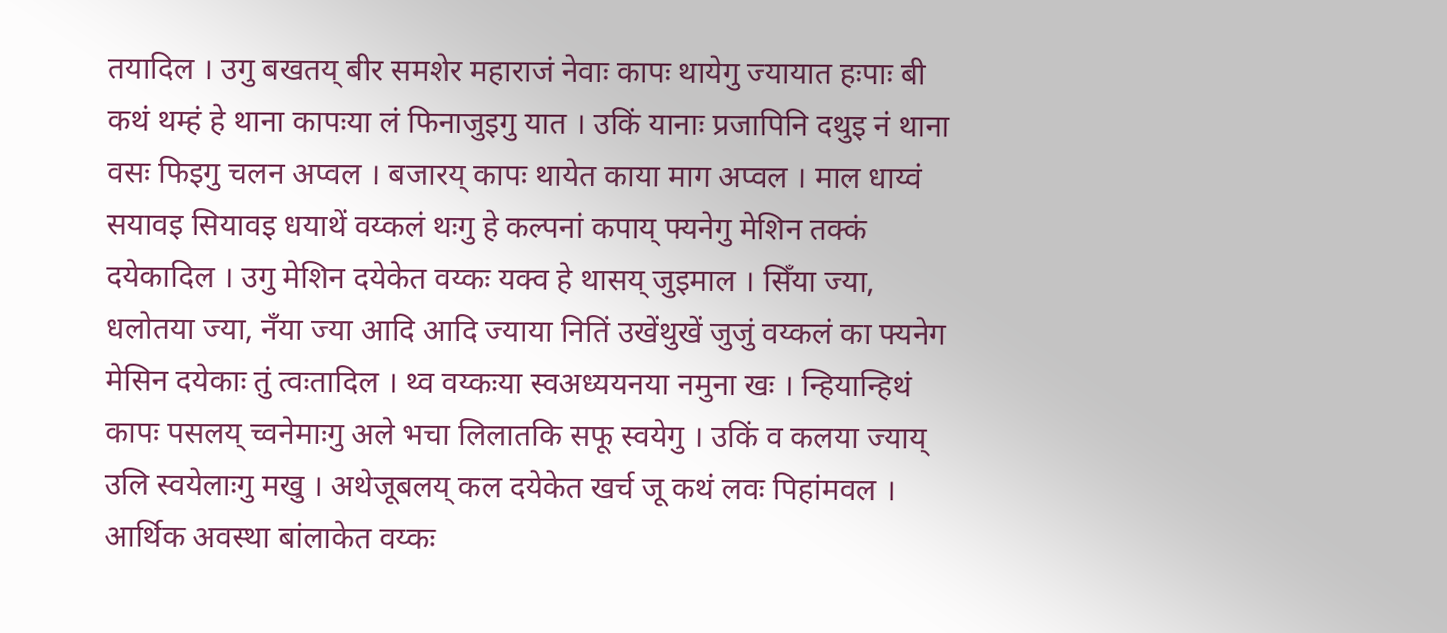तयादिल । उगु बखतय् बीर समशेर महाराजं नेवाः कापः थायेगु ज्यायात हःपाः बी कथं थम्हं हे थाना कापःया लं फिनाजुइगु यात । उकिं यानाः प्रजापिनि दथुइ नं थाना वसः फिइगु चलन अप्वल । बजारय् कापः थायेत काया माग अप्वल । माल धाय्वं सयावइ सियावइ धयाथें वय्कलं थःगु हे कल्पनां कपाय् फ्यनेगु मेशिन तक्कं दयेकादिल । उगु मेशिन दयेकेत वय्कः यक्व हे थासय् जुइमाल । सिँया ज्या, धलोतया ज्या, नँया ज्या आदि आदि ज्याया नितिं उखेंथुखें जुजुं वय्कलं का फ्यनेग मेसिन दयेकाः तुं त्वःतादिल । थ्व वय्कःया स्वअध्ययनया नमुना खः । न्हियान्हिथं कापः पसलय् च्वनेमाःगु अले भचा लिलातकि सफू स्वयेगु । उकिं व कलया ज्याय् उलि स्वयेलाःगु मखु । अथेजूबलय् कल दयेकेत खर्च जू कथं लवः पिहांमवल । आर्थिक अवस्था बांलाकेत वय्कः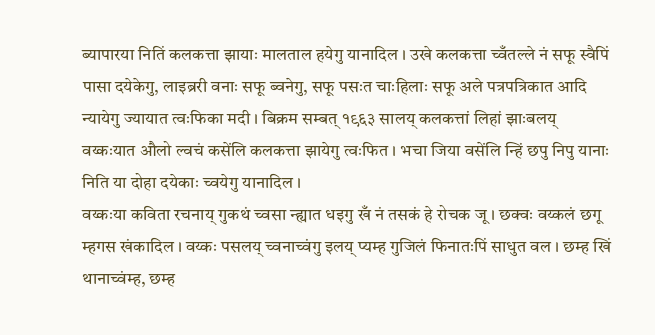ब्यापारया नितिं कलकत्ता झायाः मालताल हयेगु यानादिल । उखे कलकत्ता च्वँतल्ले नं सफू स्वैपिं पासा दयेकेगु, लाइब्ररी वनाः सफू ब्वनेगु, सफू पसःत चाःहिलाः सफू अले पत्रपत्रिकात आदि न्यायेगु ज्यायात त्वःफिका मदी । बिक्रम सम्बत् १९६३ सालय् कलकत्तां लिहां झाःबलय् वय्कःयात औलो ल्वचं कसेंलि कलकत्ता झायेगु त्वःफित । भचा जिया वसेंलि न्हिं छपु निपु यानाः निति या दोहा दयेकाः च्वयेगु यानादिल ।
वय्कःया कविता रचनाय् गुकथं च्वसा न्ह्यात धइगु खँ नं तसकं हे रोचक जू । छक्वः वय्कलं छगू म्हगस खंकादिल । वय्कः पसलय् च्वनाच्वंगु इलय् प्यम्ह गुजिलं फिनातःपिं साधुत वल । छम्ह खिं थानाच्वंम्ह, छम्ह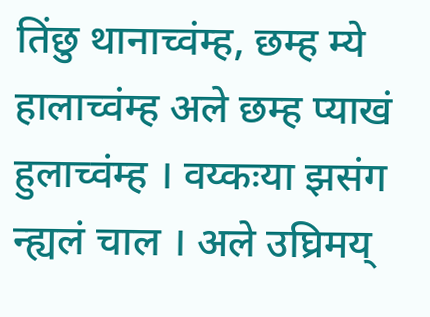तिंछु थानाच्वंम्ह, छम्ह म्ये हालाच्वंम्ह अले छम्ह प्याखं हुलाच्वंम्ह । वय्कःया झसंग न्ह्यलं चाल । अले उघ्रिमय्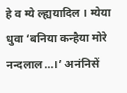हे व म्ये ल्ह्ययादिल । म्येया धुवा ‘बनिया कन्हैया मोरे नन्दलाल…।’ अनंनिसें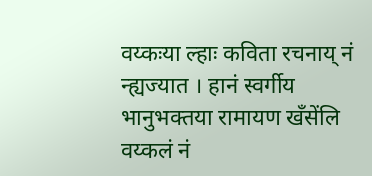वय्कःया ल्हाः कविता रचनाय् नं न्ह्यज्यात । हानं स्वर्गीय भानुभक्तया रामायण खँसेंलि वय्कलं नं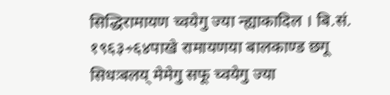सिद्धिरामायण च्वयेगु ज्या न्ह्याकादिल । बि.सं. १९६३÷६४पाखे रामायणया बालकाण्ड छगू सिधःबलय् मेमेगु सफू च्वयेगु ज्या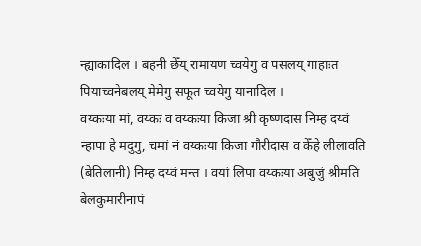न्ह्याकादिल । बहनी छेँय् रामायण च्वयेगु व पसलय् गाहाःत पियाच्वनेबलय् मेमेगु सफूत च्वयेगु यानादिल ।
वय्कःया मां, वय्कः व वय्कःया किजा श्री कृष्णदास निम्ह दय्वं न्हापा हे मदुगु, चमां नं वय्कःया किजा गौरीदास व केँहे लीलावति (बेतिलानी) निम्ह दय्वं मन्त । वयां लिपा वय्कःया अबुजुं श्रीमति बेलकुमारीनापं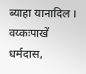ब्याहा यानादिल । वय्कःपाखें धर्मदास,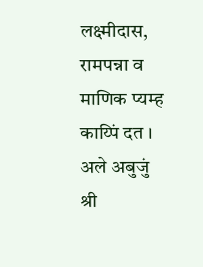लक्ष्मीदास, रामपन्ना व माणिक प्यम्ह काय्पिं दत । अले अबुजुं श्री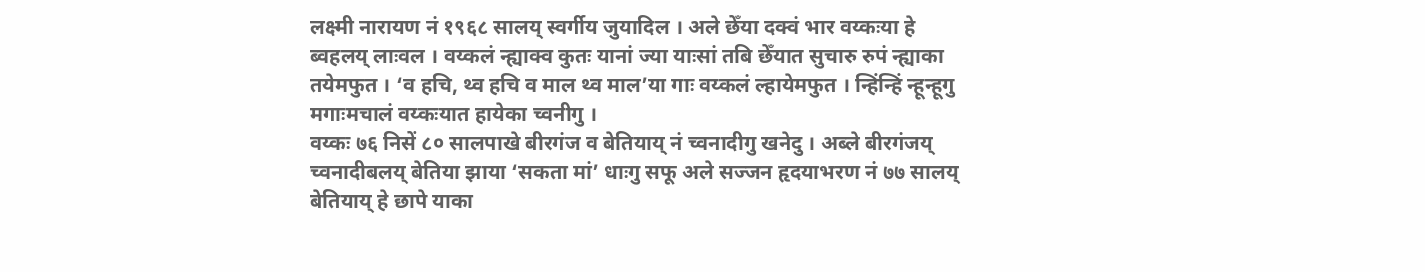लक्ष्मी नारायण नं १९६८ सालय् स्वर्गीय जुयादिल । अले छेँया दक्वं भार वय्कःया हे ब्वहलय् लाःवल । वय्कलं न्ह्याक्व कुतः यानां ज्या याःसां तबि छेँयात सुचारु रुपं न्ह्याका तयेमफुत । ‘व हचि, थ्व हचि व माल थ्व माल’या गाः वय्कलं ल्हायेमफुत । न्हिंन्हिं न्हून्हूगु मगाःमचालं वय्कःयात हायेका च्वनीगु ।
वय्कः ७६ निसें ८० सालपाखे बीरगंज व बेतियाय् नं च्वनादीगु खनेदु । अब्ले बीरगंजय् च्वनादीबलय् बेतिया झाया ‘सकता मां’ धाःगु सफू अले सज्जन हृदयाभरण नं ७७ सालय् बेतियाय् हे छापे याका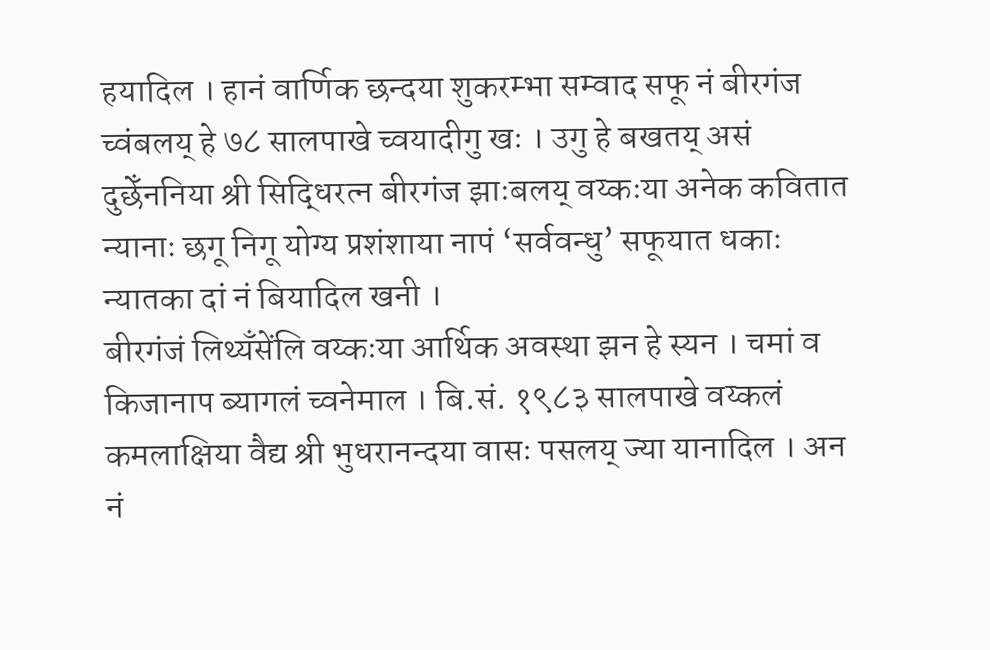हयादिल । हानं वार्णिक छन्दया शुकरम्भा सम्वाद सफू नं बीरगंज च्वंबलय् हे ७८ सालपाखे च्वयादीगु खः । उगु हे बखतय् असं दुछेँननिया श्री सिद्धिरत्न बीरगंज झाःबलय् वय्कःया अनेक कवितात न्यानाः छगू निगू योग्य प्रशंशाया नापं ‘सर्ववन्धु’ सफूयात धकाः न्यातका दां नं बियादिल खनी ।
बीरगंजं लिथ्यँसेंलि वय्कःया आर्थिक अवस्था झन हे स्यन । चमां व किजानाप ब्यागलं च्वनेमाल । बि.सं. १९८३ सालपाखे वय्कलं कमलाक्षिया वैद्य श्री भुधरानन्दया वासः पसलय् ज्या यानादिल । अन नं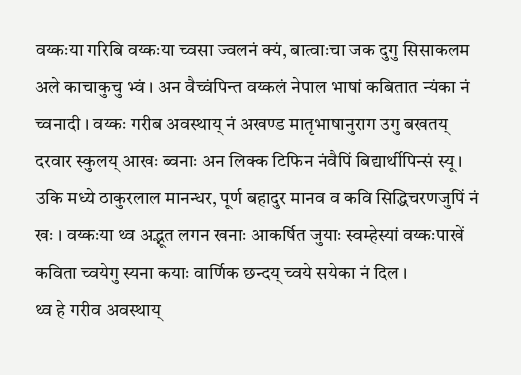वय्कःया गरिबि वय्कःया च्वसा ज्वलनं क्यं, बात्वाःचा जक दुगु सिसाकलम अले काचाकुचु भ्वं । अन वैच्वंपिन्त वय्कलं नेपाल भाषां कबितात न्यंका नं च्वनादी । वय्कः गरीब अवस्थाय् नं अखण्ड मातृभाषानुराग उगु बखतय् दरवार स्कुलय् आखः ब्वनाः अन लिक्क टिफिन नंवैपिं बिद्यार्थीपिन्सं स्यू । उकि मध्ये ठाकुरलाल मानन्धर, पूर्ण बहादुर मानव व कवि सिद्धिचरणजुपिं नं खः । वय्कःया थ्व अद्भूत लगन खनाः आकर्षित जुयाः स्वम्हेस्यां वय्कःपाखें कविता च्वयेगु स्यना कयाः वार्णिक छन्दय् च्वये सयेका नं दिल ।
थ्व हे गरीव अवस्थाय्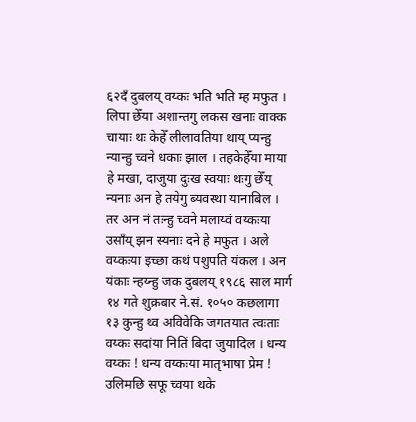६२दँ दुबलय् वय्कः भति भति म्ह मफुत । लिपा छेँया अशान्तगु लकस खनाः वाक्क चायाः थः केहेँ लीलावतिया थाय् प्यन्हु न्यान्हु च्वने धकाः झाल । तहकेहेँया माया हे मखा, दाजुया दुःख स्वयाः थःगु छेँय् न्यनाः अन हे तयेगु ब्यवस्था यानाबिल । तर अन नं तःन्हु च्वने मलाय्वं वय्कःया उसाँय् झन स्यनाः दने हे मफुत । अले वय्कःया इच्छा कथं पशुपति यंकल । अन यंकाः न्हय्न्हु जक दुबलय् १९८६ साल मार्ग १४ गते शुक्रबार ने.सं. १०५० कछलागा १३ कुन्हु थ्व अविवेकि जगतयात त्वःताः वय्कः सदांया नितिं बिदा जुयादिल । धन्य वय्कः ! धन्य वय्कःया मातृभाषा प्रेम ! उलिमछि सफू च्वया थके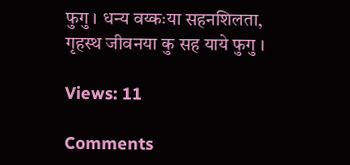फुगु । धन्य वय्कःया सहनशिलता, गृहस्थ जीवनया कु सह याये फुगु ।

Views: 11

Comments